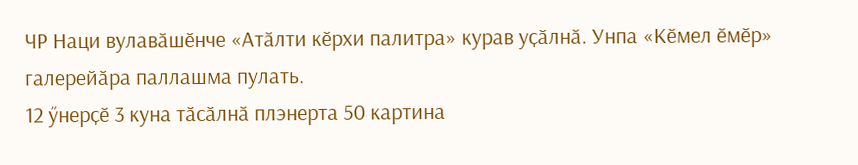ЧР Наци вулавӑшӗнче «Атӑлти кӗрхи палитра» курав уҫӑлнӑ. Унпа «Кӗмел ӗмӗр» галерейӑра паллашма пулать.
12 ӳнерҫӗ 3 куна тӑсӑлнӑ плэнерта 50 картина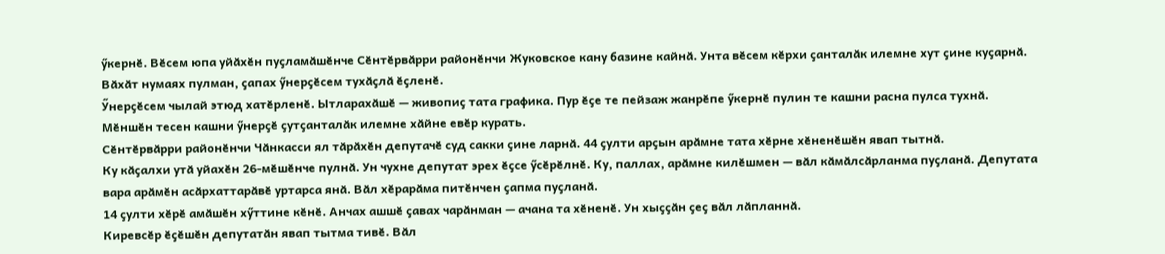ӳкернӗ. Вӗсем юпа уйӑхӗн пуҫламӑшӗнче Сӗнтӗрвӑрри районӗнчи Жуковское кану базине кайнӑ. Унта вӗсем кӗрхи ҫанталӑк илемне хут ҫине куҫарнӑ. Вӑхӑт нумаях пулман, ҫапах ӳнерҫӗсем тухӑҫлӑ ӗҫленӗ.
Ӳнерҫӗсем чылай этюд хатӗрленӗ. Ытларахӑшӗ — живопиҫ тата графика. Пур ӗҫе те пейзаж жанрӗпе ӳкернӗ пулин те кашни расна пулса тухнӑ. Мӗншӗн тесен кашни ӳнерҫӗ ҫутҫанталӑк илемне хӑйне евӗр курать.
Сӗнтӗрвӑрри районӗнчи Чӑнкасси ял тӑрӑхӗн депутачӗ суд сакки ҫине ларнӑ. 44 ҫулти арҫын арӑмне тата хӗрне хӗненӗшӗн явап тытнӑ.
Ку кӑҫалхи утӑ уйахӗн 26-мӗшӗнче пулнӑ. Ун чухне депутат эрех ӗҫсе ӳсӗрӗлнӗ. Ку, паллах, арӑмне килӗшмен — вӑл кӑмӑлсӑрланма пуҫланӑ. Депутата вара арӑмӗн асӑрхаттарӑвӗ уртарса янӑ. Вӑл хӗрарӑма питӗнчен ҫапма пуҫланӑ.
14 ҫулти хӗрӗ амӑшӗн хӳттине кӗнӗ. Анчах ашшӗ ҫавах чарӑнман — ачана та хӗненӗ. Ун хыҫҫӑн ҫеҫ вӑл лӑпланнӑ.
Киревсӗр ӗҫӗшӗн депутатӑн явап тытма тивӗ. Вӑл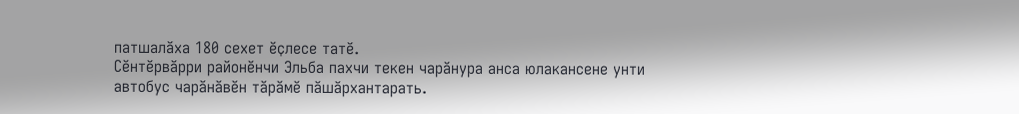патшалӑха 180 сехет ӗҫлесе татӗ.
Сӗнтӗрвӑрри районӗнчи Эльба пахчи текен чарӑнура анса юлакансене унти автобус чарӑнӑвӗн тӑрӑмӗ пӑшӑрхантарать.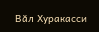Вӑл Хуракасси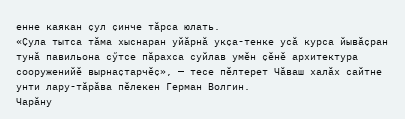енне каякан ҫул ҫинче тӑрса юлать.
«Ҫула тытса тӑма хыснаран уйӑрнӑ укҫа-тенке усӑ курса йывӑҫран тунӑ павильона сӳтсе пӑрахса суйлав умӗн ҫӗнӗ архитектура сооруженийӗ вырнаҫтарчӗҫ», — тесе пӗлтерет Чӑваш халӑх сайтне унти лару-тӑрӑва пӗлекен Герман Волгин.
Чарӑну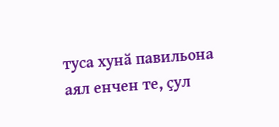туса хунӑ павильона аял енчен те, ҫул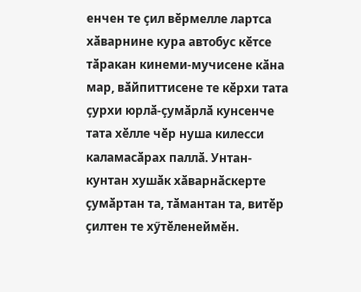енчен те ҫил вӗрмелле лартса хӑварнине кура автобус кӗтсе тӑракан кинеми-мучисене кӑна мар, вӑйпиттисене те кӗрхи тата ҫурхи юрлӑ-ҫумӑрлӑ кунсенче тата хӗлле чӗр нуша килесси каламасӑрах паллӑ. Унтан-кунтан хушӑк хӑварнӑскерте ҫумӑртан та, тӑмантан та, витӗр ҫилтен те хӳтӗленеймӗн.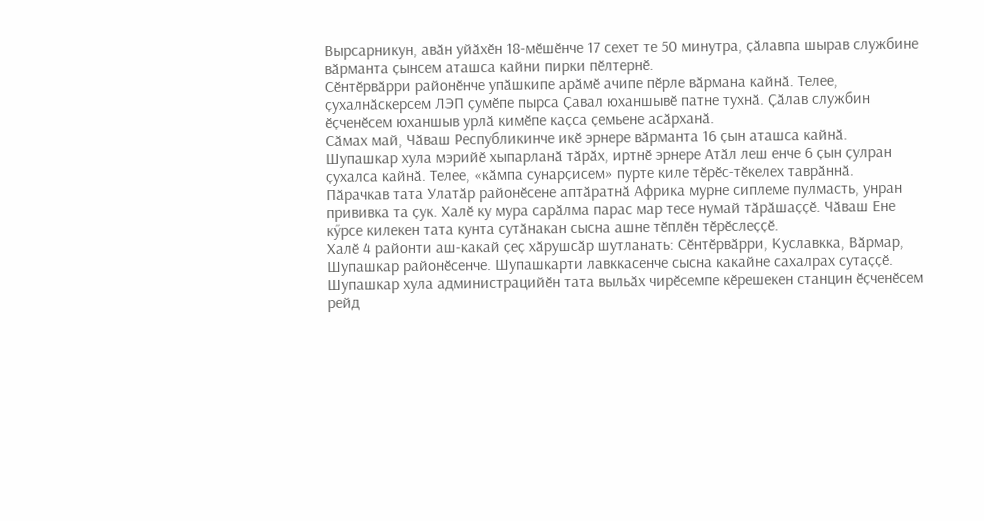Вырсарникун, авӑн уйӑхӗн 18-мӗшӗнче 17 сехет те 50 минутра, ҫӑлавпа шырав службине вӑрманта ҫынсем аташса кайни пирки пӗлтернӗ.
Сӗнтӗрвӑрри районӗнче упӑшкипе арӑмӗ ачипе пӗрле вӑрмана кайнӑ. Телее, ҫухалнӑскерсем ЛЭП ҫумӗпе пырса Ҫавал юханшывӗ патне тухнӑ. Ҫӑлав службин ӗҫченӗсем юханшыв урлӑ кимӗпе каҫса ҫемьене асӑрханӑ.
Сӑмах май, Чӑваш Республикинче икӗ эрнере вӑрманта 16 ҫын аташса кайнӑ. Шупашкар хула мэрийӗ хыпарланӑ тӑрӑх, иртнӗ эрнере Атӑл леш енче 6 ҫын ҫулран ҫухалса кайнӑ. Телее, «кӑмпа сунарҫисем» пурте киле тӗрӗс-тӗкелех таврӑннӑ.
Пӑрачкав тата Улатӑр районӗсене аптӑратнӑ Африка мурне сиплеме пулмасть, унран прививка та ҫук. Халӗ ку мура сарӑлма парас мар тесе нумай тӑрӑшаҫҫӗ. Чӑваш Ене кӳрсе килекен тата кунта сутӑнакан сысна ашне тӗплӗн тӗрӗслеҫҫӗ.
Халӗ 4 районти аш-какай ҫеҫ хӑрушсӑр шутланать: Сӗнтӗрвӑрри, Куславкка, Вӑрмар, Шупашкар районӗсенче. Шупашкарти лавккасенче сысна какайне сахалрах сутаҫҫӗ.
Шупашкар хула администрацийӗн тата выльӑх чирӗсемпе кӗрешекен станцин ӗҫченӗсем рейд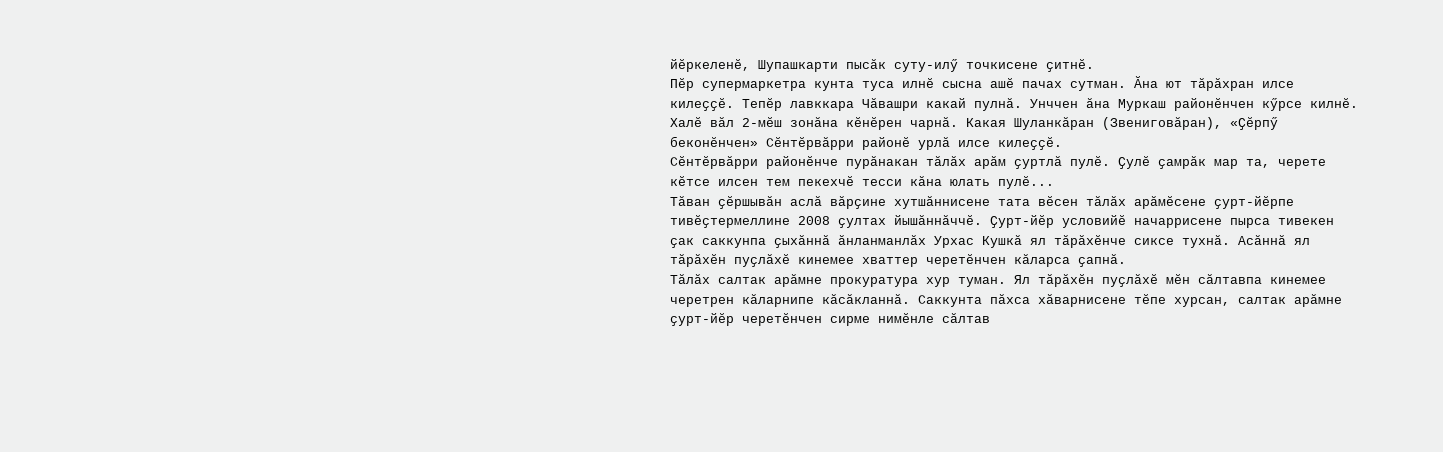йӗркеленӗ, Шупашкарти пысӑк суту-илӳ точкисене ҫитнӗ.
Пӗр супермаркетра кунта туса илнӗ сысна ашӗ пачах сутман. Ӑна ют тӑрӑхран илсе килеҫҫӗ. Тепӗр лавккара Чӑвашри какай пулнӑ. Унччен ӑна Муркаш районӗнчен кӳрсе килнӗ. Халӗ вӑл 2-мӗш зонӑна кӗнӗрен чарнӑ. Какая Шуланкӑран (Звениговӑран), «Ҫӗрпӳ беконӗнчен» Сӗнтӗрвӑрри районӗ урлӑ илсе килеҫҫӗ.
Сӗнтӗрвӑрри районӗнче пурӑнакан тӑлӑх арӑм ҫуртлӑ пулӗ. Ҫулӗ ҫамрӑк мар та, черете кӗтсе илсен тем пекехчӗ тесси кӑна юлать пулӗ...
Тӑван ҫӗршывӑн аслӑ вӑрҫине хутшӑннисене тата вӗсен тӑлӑх арӑмӗсене ҫурт-йӗрпе тивӗҫтермеллине 2008 ҫултах йышӑннӑччӗ. Ҫурт-йӗр условийӗ начаррисене пырса тивекен ҫак саккунпа ҫыхӑннӑ ӑнланманлӑх Урхас Кушкӑ ял тӑрӑхӗнче сиксе тухнӑ. Асӑннӑ ял тӑрӑхӗн пуҫлӑхӗ кинемее хваттер черетӗнчен кӑларса ҫапнӑ.
Тӑлӑх салтак арӑмне прокуратура хур туман. Ял тӑрӑхӗн пуҫлӑхӗ мӗн сӑлтавпа кинемее черетрен кӑларнипе кӑсӑкланнӑ. Саккунта пӑхса хӑварнисене тӗпе хурсан, салтак арӑмне ҫурт-йӗр черетӗнчен сирме нимӗнле сӑлтав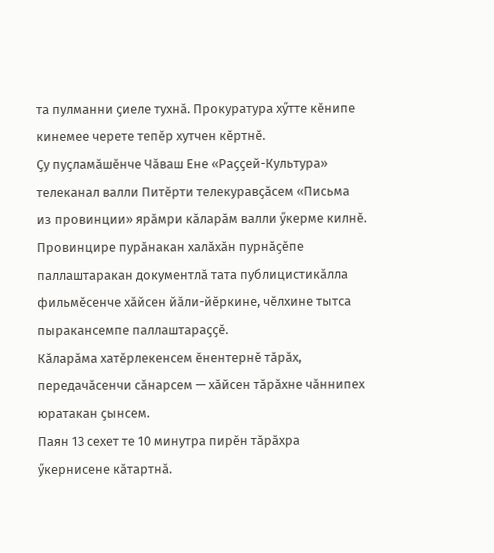та пулманни ҫиеле тухнӑ. Прокуратура хӳтте кӗнипе кинемее черете тепӗр хутчен кӗртнӗ.
Ҫу пуҫламӑшӗнче Чӑваш Ене «Раҫҫей-Культура» телеканал валли Питӗрти телекуравҫӑсем «Письма из провинции» ярӑмри кӑларӑм валли ӳкерме килнӗ.
Провинцире пурӑнакан халӑхӑн пурнӑҫӗпе паллаштаракан документлӑ тата публицистикӑлла фильмӗсенче хӑйсен йӑли-йӗркине, чӗлхине тытса пыракансемпе паллаштараҫҫӗ.
Кӑларӑма хатӗрлекенсем ӗнентернӗ тӑрӑх, передачӑсенчи сӑнарсем — хӑйсен тӑрӑхне чӑннипех юратакан ҫынсем.
Паян 13 сехет те 10 минутра пирӗн тӑрӑхра ӳкернисене кӑтартнӑ.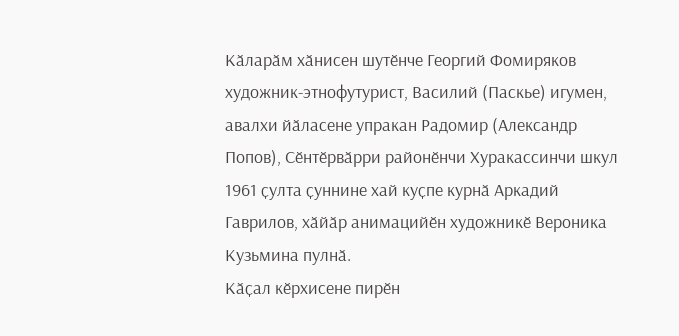Кӑларӑм хӑнисен шутӗнче Георгий Фомиряков художник-этнофутурист, Василий (Паскье) игумен, авалхи йӑласене упракан Радомир (Александр Попов), Сӗнтӗрвӑрри районӗнчи Хуракассинчи шкул 1961 ҫулта ҫуннине хай куҫпе курнӑ Аркадий Гаврилов, хӑйӑр анимацийӗн художникӗ Вероника Кузьмина пулнӑ.
Кӑҫал кӗрхисене пирӗн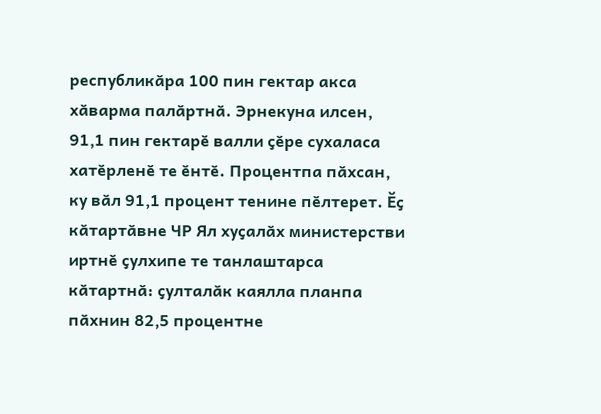республикӑра 100 пин гектар акса хӑварма палӑртнӑ. Эрнекуна илсен, 91,1 пин гектарӗ валли ҫӗре сухаласа хатӗрленӗ те ӗнтӗ. Процентпа пӑхсан, ку вӑл 91,1 процент тенине пӗлтерет. Ӗҫ кӑтартӑвне ЧР Ял хуҫалӑх министерстви иртнӗ ҫулхипе те танлаштарса кӑтартнӑ: ҫулталӑк каялла планпа пӑхнин 82,5 процентне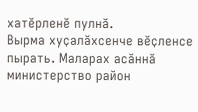хатӗрленӗ пулнӑ.
Вырма хуҫалӑхсенче вӗҫленсе пырать. Маларах асӑннӑ министерство район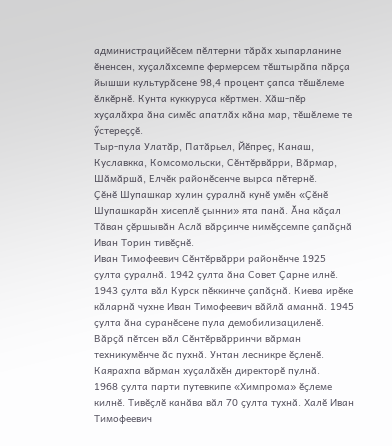администрацийӗсем пӗлтерни тӑрӑх хыпарланине ӗненсен, хуҫалӑхсемпе фермерсем тӗштырӑпа пӑрҫа йышши культурӑсене 98,4 процент ҫапса тӗшӗлеме ӗлкӗрнӗ. Кунта куккуруса кӗртмен. Хӑш-пӗр хуҫалӑхра ӑна симӗс апатлӑх кӑна мар, тӗшӗлеме те ӳстереҫҫӗ.
Тыр-пула Улатӑр, Патӑрьел, Йӗпреҫ, Канаш, Куславкка, Комсомольски, Сӗнтӗрвӑрри, Вӑрмар, Шӑмӑршӑ, Елчӗк районӗсенче вырса пӗтернӗ.
Ҫӗнӗ Шупашкар хулин ҫуралнӑ кунӗ умӗн «Ҫӗнӗ Шупашкарӑн хисеплӗ ҫынни» ята панӑ. Ӑна кӑҫал Тӑван ҫӗршывӑн Аслӑ вӑрҫинче нимӗҫсемпе ҫапӑҫнӑ Иван Торин тивӗҫнӗ.
Иван Тимофеевич Сӗнтӗрвӑрри районӗнче 1925 ҫулта ҫуралнӑ. 1942 ҫулта ӑна Совет Ҫарне илнӗ. 1943 ҫулта вӑл Курск пӗккинче ҫапӑҫнӑ. Киева ирӗке кӑларнӑ чухне Иван Тимофеевич вӑйлӑ аманнӑ. 1945 ҫулта ӑна суранӗсене пула демобилизациленӗ.
Вӑрҫӑ пӗтсен вӑл Сӗнтӗрвӑрринчи вӑрман техникумӗнче ӑс пухнӑ. Унтан лесникре ӗҫленӗ. Каярахпа вӑрман хуҫалӑхӗн директорӗ пулнӑ.
1968 ҫулта парти путевкипе «Химпрома» ӗҫлеме килнӗ. Тивӗҫлӗ канӑва вӑл 70 ҫулта тухнӑ. Халӗ Иван Тимофеевич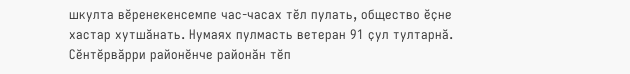шкулта вӗренекенсемпе час-часах тӗл пулать, общество ӗҫне хастар хутшӑнать. Нумаях пулмасть ветеран 91 ҫул тултарнӑ.
Сӗнтӗрвӑрри районӗнче районӑн тӗп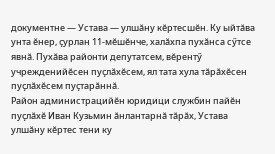документне — Устава — улшӑну кӗртесшӗн. Ку ыйтӑва унта ӗнер, ҫурлан 11-мӗшӗнче, халӑхпа пухӑнса сӳтсе явнӑ. Пухӑва районти депутатсем, вӗрентӳ учрежденийӗсен пуҫлӑхӗсем, ял тата хула тӑрӑхӗсен пуҫлӑхӗсем пуҫтарӑннӑ.
Район администрацийӗн юридици службин пайӗн пуҫлӑхӗ Иван Кузьмин ӑнлантарнӑ тӑрӑх, Устава улшӑну кӗртес тени ку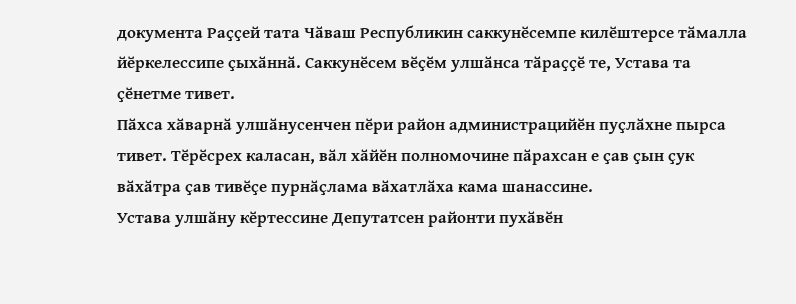документа Раҫҫей тата Чӑваш Республикин саккунӗсемпе килӗштерсе тӑмалла йӗркелессипе ҫыхӑннӑ. Саккунӗсем вӗҫӗм улшӑнса тӑраҫҫӗ те, Устава та ҫӗнетме тивет.
Пӑхса хӑварнӑ улшӑнусенчен пӗри район администрацийӗн пуҫлӑхне пырса тивет. Тӗрӗсрех каласан, вӑл хӑйӗн полномочине пӑрахсан е ҫав ҫын ҫук вӑхӑтра ҫав тивӗҫе пурнӑҫлама вӑхатлӑха кама шанассине.
Устава улшӑну кӗртессине Депутатсен районти пухӑвӗн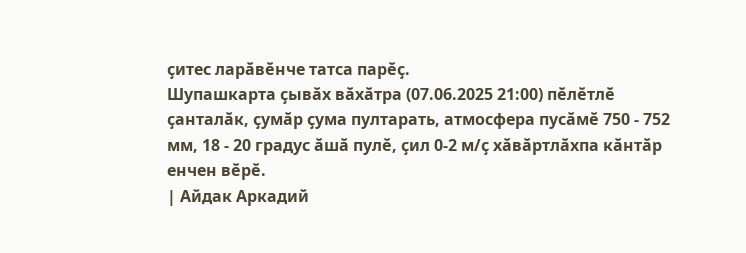ҫитес ларӑвӗнче татса парӗҫ.
Шупашкарта ҫывӑх вӑхӑтра (07.06.2025 21:00) пӗлӗтлӗ ҫанталӑк, ҫумӑр ҫума пултарать, атмосфера пусӑмӗ 750 - 752 мм, 18 - 20 градус ӑшӑ пулӗ, ҫил 0-2 м/ҫ хӑвӑртлӑхпа кӑнтӑр енчен вӗрӗ.
| Айдак Аркадий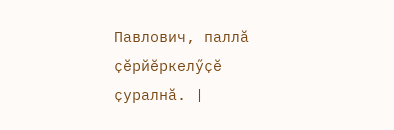Павлович, паллӑ ҫӗрйӗркелӳҫӗ ҫуралнӑ. |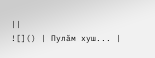||
![]() | Пулӑм хуш... |